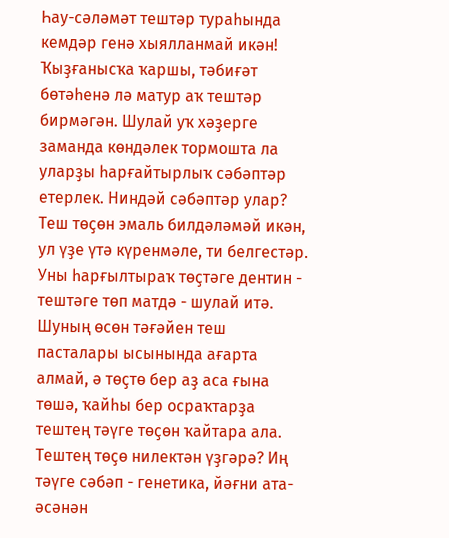Һау-сәләмәт тештәр тураһында кемдәр генә хыялланмай икән! Ҡыҙғанысҡа ҡаршы, тәбиғәт бөтәһенә лә матур аҡ тештәр бирмәгән. Шулай уҡ хәҙерге заманда көндәлек тормошта ла уларҙы һарғайтырлыҡ сәбәптәр етерлек. Ниндәй сәбәптәр улар?
Теш төҫөн эмаль билдәләмәй икән, ул үҙе үтә күренмәле, ти белгестәр. Уны һарғылтыраҡ төҫтәге дентин - тештәге төп матдә - шулай итә. Шуның өсөн тәғәйен теш пасталары ысынында ағарта алмай, ә төҫтө бер аҙ аса ғына төшә, ҡайһы бер осраҡтарҙа тештең тәүге төҫөн ҡайтара ала.
Тештең төҫө нилектән үҙгәрә? Иң тәүге сәбәп - генетика, йәғни ата-әсәнән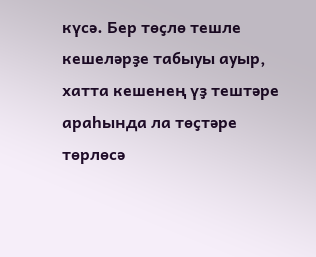күсә. Бер төҫлө тешле кешеләрҙе табыуы ауыр, хатта кешенең үҙ тештәре араһында ла төҫтәре төрлөсә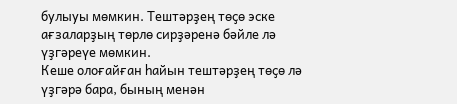булыуы мөмкин. Тештәрҙең төҫө эске ағзаларҙың төрлө сирҙәренә бәйле лә үҙгәреүе мөмкин.
Кеше олоғайған һайын тештәрҙең төҫө лә үҙгәрә бара, бының менән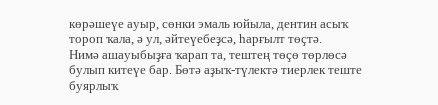көрәшеүе ауыр, сөнки эмаль юйыла, дентин асыҡ тороп ҡала, ә ул, әйтеүебеҙсә, һарғылт төҫтә.
Нимә ашауыбыҙға ҡарап та, тештең төҫө төрлөсә булып китеүе бар. Бөтә аҙыҡ-түлектә тиерлек теште буярлыҡ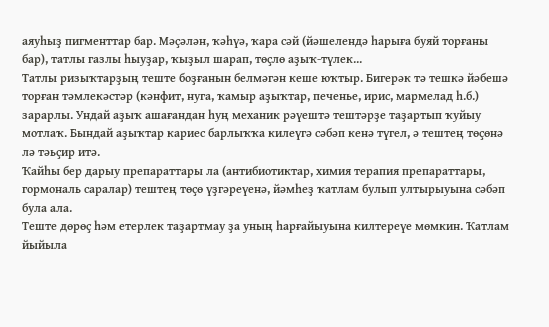аяуһыҙ пигменттар бар. Мәҫәлән, ҡәһүә, ҡара сәй (йәшелендә һарыға буяй торғаны бар), татлы газлы һыуҙар, ҡыҙыл шарап, төҫлө аҙыҡ-түлек...
Татлы ризыҡтарҙың теште боҙғанын белмәгән кеше юҡтыр. Бигерәк тә тешкә йәбешә торған тәмлекәстәр (кәнфит, нуга, ҡамыр аҙыҡтар, печенье, ирис, мармелад һ.б.) зарарлы. Ундай аҙыҡ ашағандан һуң механик рәүештә тештәрҙе таҙартып ҡуйыу мотлаҡ. Бындай аҙыҡтар кариес барлыҡҡа килеүгә сәбәп кенә түгел, ә тештең төҫөнә лә тәьҫир итә.
Ҡайһы бер дарыу препараттары ла (антибиотиктар, химия терапия препараттары, гормональ саралар) тештең төҫө үҙгәреүенә, йәмһеҙ ҡатлам булып ултырыуына сәбәп була ала.
Теште дөрөҫ һәм етерлек таҙартмау ҙа уның һарғайыуына килтереүе мөмкин. Ҡатлам йыйыла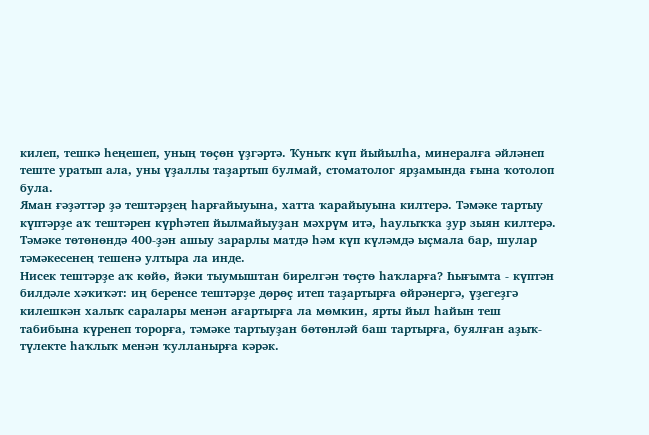килеп, тешкә һеңешеп, уның төҫөн үҙгәртә. Ҡуныҡ күп йыйылһа, минералға әйләнеп теште уратып ала, уны үҙаллы таҙартып булмай, стоматолог ярҙамында ғына ҡотолоп була.
Яман ғәҙәттәр ҙә тештәрҙең һарғайыуына, хатта ҡарайыуына килтерә. Тәмәке тартыу күптәрҙе аҡ тештәрен күрһәтеп йылмайыуҙан мәхрүм итә, һаулыҡҡа ҙур зыян килтерә. Тәмәке төтөнөндә 400-ҙән ашыу зарарлы матдә һәм күп күләмдә ыҫмала бар, шулар тәмәкесенең тешенә ултыра ла инде.
Нисек тештәрҙе аҡ көйө, йәки тыумыштан бирелгән төҫтө һаҡларға? Һығымта - күптән билдәле хәҡиҡәт: иң беренсе тештәрҙе дөрөҫ итеп таҙартырға өйрәнергә, үҙегеҙгә килешкән халыҡ саралары менән ағартырға ла мөмкин, ярты йыл һайын теш табибына күренеп торорға, тәмәке тартыуҙан бөтөнләй баш тартырға, буялған аҙыҡ-түлекте һаҡлыҡ менән ҡулланырға кәрәк.